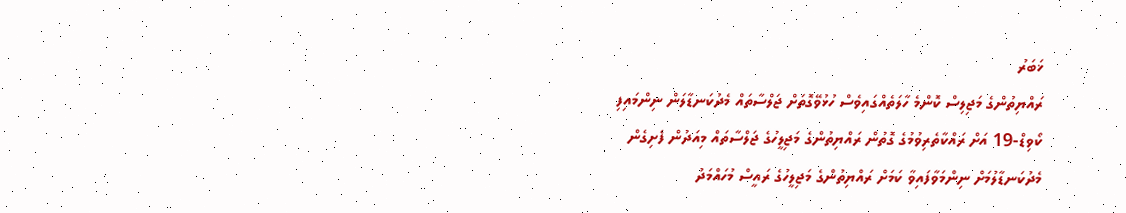ޚަބަރު
ރައްޔިތުންގެ މަޖިލިސް ކޮންމެ ހާލަތެއްގައިވެސް ހުޅުވޭގޮތަށް ޖަލްސާތައް މެދުކަނޑާލަން ނިންމައިފި
ކޯވިޑް-19 އަށް ރައްކާތެރިވުމުގެ ގޮތުން ރައްޔިތުންގެ މަޖިލީހުގެ ޖަލްސާތައް މިއަދުން ފެށިގެން މެދުކަނޑާލުމަށް ނިންމަވާފައިވާ ކަމަށް ރައްޔިތުންގެ މަޖިލީހުގެ ރައީސް މުހައްމަދު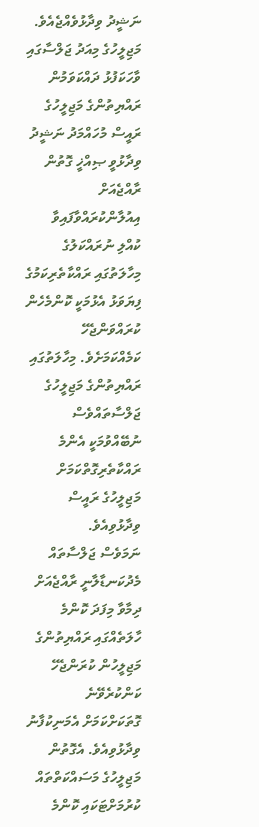ނަޝީދު ވިދާޅުވެއްޖެއެވެ.
މަޖިލީހުގެ މިއަދު ޖަލްސާގައި ވާހަކަފުޅު ދައްކަވަމުން ރައްޔިތުންގެ މަޖިލީހުގެ ރައީސް މުހައްމަދު ނަޝީދު ވިދާޅުވީ ޞިއްޚީ ގޮތުން ރާއްޖެއަށް އިއުލާންކުރައްވާފައިވާ ކުއްލި ނުރައްކަލުގެ މިހާލަތުގައި ރައްކާތެރިކަމުގެ ފިޔަވަޅު އެޅުމަކީ ކޮންމެހެން ކުރައްވަންޖެހޭ ކަމެއްކަމަށެވެ. މިހާލަތުގައި ރައްޔިތުންގެ މަޖިލީހުގެ ޖަލްސާތައްވެސް ނުބޭއްވުމަކީ އެންމެ ރައްކާތެރިގޮތްކަމަށް މަޖިލީހުގެ ރައީސް ވިދާޅުވިއެވެ.
ނަމަވެސް ޖަލްސާތައް މެދުކަނޑާލާނީ ރާއްޖެއަށް ދިމާވާ މިފަދަ ކޮންމެ ހާލަތެއްގައި ރައްޔިތުންގެ މަޖިލީހުން ކުރަންޖެހޭ ކަންކުރެވޭނެ ގޮތަކަށްކަމަށް އެމަނިކުފާނު ވިދާޅުވިއެވެ. އެގޮތުން މަޖިލީހުގެ މަސައްކަތްތައް ކުރުމަށްޓަކައި ކޮންމެ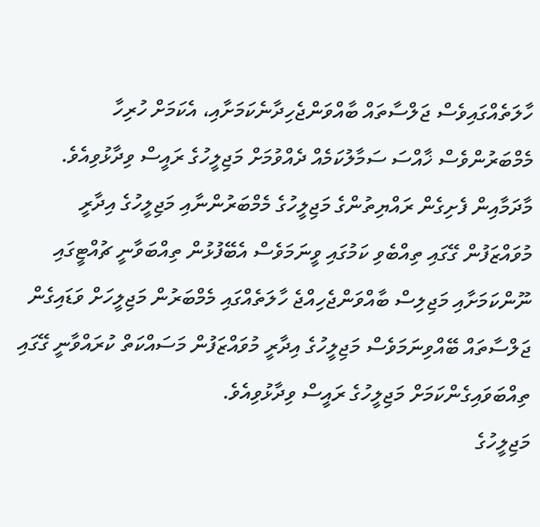ހާލަތެއްގައިވެސް ޖަލްސާތައް ބާއްވަންޖެހިދާނެކަމަށާއި، އެކަމަށް ހުރިހާ މެމްބަރުންވެސް ޚާއްސަ ސަމާލުކަމެއް ދެއްވުމަށް މަޖިލީހުގެ ރައީސް ވިދާޅުވިއެވެ.
މާދަމާއިން ފެށިގެން ރައްޔިތުންގެ މަޖިލީހުގެ މެމްބަރުންނާއި މަޖިލީހުގެ އިދާރީ މުވައްޒަފުން ގޭގައި ތިއްބެވި ކަމުގައި ވީނަމަވެސް އެބޭފުޅުން ތިއްބަވާނީ ޗުއްޓީގައި ނޫންކަމަށާއި މަޖިލިސް ބާއްވަންޖެހިއްޖެ ހާލަތެއްގައި މެމްބަރުން މަޖިލީހަށް ވަޑައިގެން ޖަލްސާތައް ބޭއްވިނަމަވެސް މަޖިލީހުގެ އިދާރީ މުވައްޒަފުން މަސައްކަތް ކުރައްވާނީ ގޭގައި ތިއްބަވައިގެންކަމަށް މަޖިލީހުގެ ރައީސް ވިދާޅުވިއެވެ.
މަޖިލީހުގެ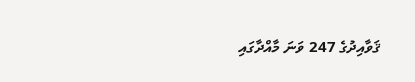ޤަވާއިދުގެ 247 ވަނަ މާއްދާގައި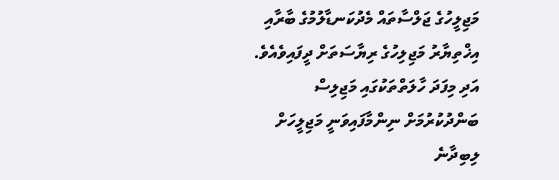މަޖިލީހުގެ ޖަލްސާތައް މެދުކަނޑާލުމުގެ ބާރާއި އިޚްތިޔާރު މަޖިލިހުގެ ރިޔާސަތަށް ދީފައިވެއެވެ. އަދި މިފަދަ ހާލަތްތަކުގައި މަޖިލިސް ބަންދުކުރުމަށް ނިންމާފައިވަނީ މަޖިލީހަށް ލިބިދާނެ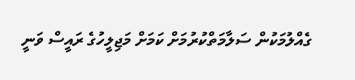ގެއްލުމަކުން ސަލާމަތްކުރުމަށް ކަމަށް މަޖިލީހުގެ ރައީސް ވަނީ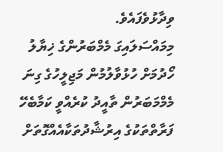ވިދާޅުވެފައެވެ.
މިމައްސަލައިގަ މެމްބަރުންގެ ޚިޔާލު ހޯދުމަށް ހުޅުވާލުމުން މަޖިލީހުގެ ގިނަ މެމްމަބަރުން ތާއީދު ކުރެއްވީ ކަމާބެހޭ ފަރާތްތަކުގެ އިރުޝާދުތަކާއެއްގޮތަށް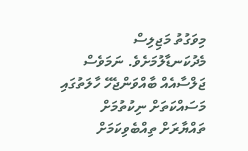މިވަގުތު މަޖިލިސް މެދުކަނޑާލުމަށެވެ. ނަމަވެސް ޖަލްސާއެއް ބާއްވަންޖެހޭ ހާލަތުގައި މަސައްކަތަށް ނިކުތުމަށް ތައްޔާރަށް ތިއްބެވިކަމަށް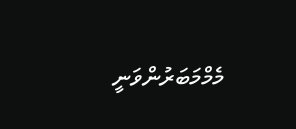މެމްމަބަރުންވަނީ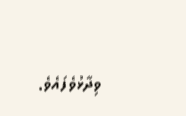ވިދާޅުވެފައެވެ.